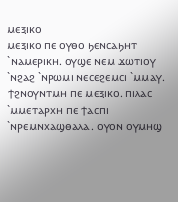ⲙⲉⲝⲓⲕⲟ
ⲙⲉⲝⲓⲕⲟ ⲡⲉ ⲟⲩⲑⲟ ϧⲉⲛⲥⲁϧⲏⲧ `ⲛⲁⲙⲉⲣⲓⲕⲏ. ⲟⲩϣⲉ ⲛⲉⲙ ϫⲱⲧⲓⲟⲩ `ⲛϩⲁϩ `ⲛⲣⲱⲙⲓ ⲛⲉⲥⲉϩⲉⲙⲥⲓ `ⲙⲙⲁⲩ. ϯϩⲛⲟⲩⲛⲧⲙⲏ ⲡⲉ ⲙⲉⲝⲓⲕⲟ. ⲡⲓⲗⲁⲥ `ⲙⲙⲉⲧⲁⲣⲭⲏ ⲡⲉ ϯⲁⲥⲡⲓ `ⲛⲣⲉⲙⲛⲭⲁϣⲑⲁⲗⲁ. ⲟⲩⲟⲛ ⲟⲩⲙⲏϣ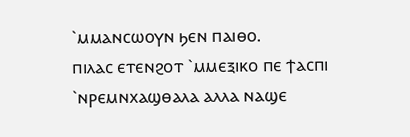`ⲙⲙⲁⲛⲥⲱⲟⲩⲛ ϧⲉⲛ ⲡⲁⲓⲑⲟ.
ⲡⲓⲗⲁⲥ ⲉⲧⲉⲛϩⲟⲧ `ⲙⲙⲉⲝⲓⲕⲟ ⲡⲉ ϯⲁⲥⲡⲓ `ⲛⲣⲉⲙⲛⲭⲁϣⲑⲁⲗⲁ ⲁⲗⲗⲁ ⲛⲁϣⲉ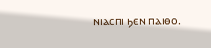ⲛⲓⲁⲥⲡⲓ ϧⲉⲛ ⲡⲁⲓⲑⲟ.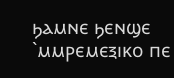ϧⲁⲙⲛⲉ ϧⲉⲛϣⲉ `ⲙⲙⲣⲉⲙⲉⲝⲓⲕⲟ ⲡⲉ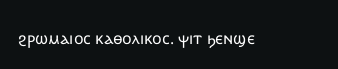ϩⲣⲱⲙⲁⲓⲟⲥ ⲕⲁⲑⲟⲗⲓⲕⲟⲥ. ⲯⲓⲧ ϧⲉⲛϣⲉ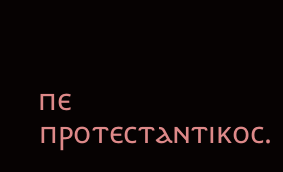ⲡⲉ ⲡⲣⲟⲧⲉⲥⲧⲁⲛⲧⲓⲕⲟⲥ.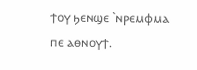ϯⲟⲩ ϧⲉⲛϣⲉ `ⲛⲣⲉⲙⲫⲙⲁ ⲡⲉ ⲁⲑⲛⲟⲩϯ.